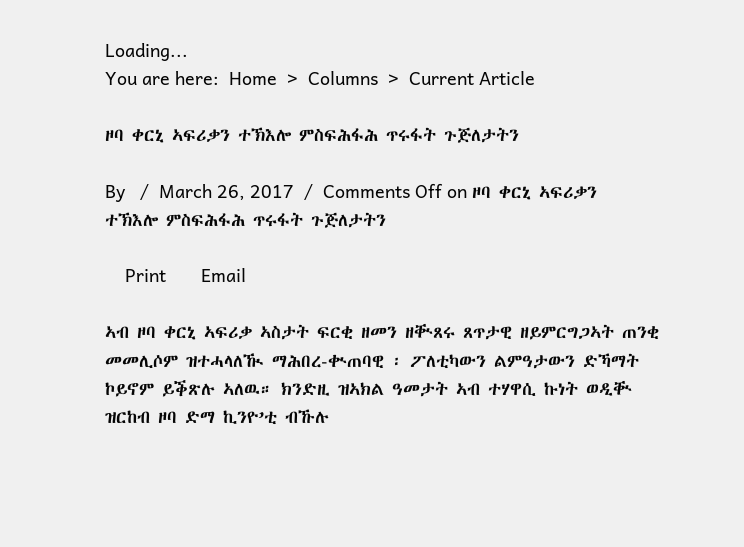Loading...
You are here:  Home  >  Columns  >  Current Article

ዞባ ቀርኒ ኣፍሪቃን ተኽእሎ ምስፍሕፋሕ ጥሩፋት ጉጅለታትን

By   /  March 26, 2017  /  Comments Off on ዞባ ቀርኒ ኣፍሪቃን ተኽእሎ ምስፍሕፋሕ ጥሩፋት ጉጅለታትን

    Print       Email

ኣብ ዞባ ቀርኒ ኣፍሪቃ ኣስታት ፍርቂ ዘመን ዘቚጸሩ ጸጥታዊ ዘይምርግጋኣት ጠንቂ መመሊሶም ዝተሓላለዂ ማሕበረ-ቊጠባዊ ፡ ፖለቲካውን ልምዓታውን ድኻማት ኮይኖም ይቕጽሉ ኣለዉ። ክንድዚ ዝኣክል ዓመታት ኣብ ተሃዋሲ ኩነት ወዲቚ ዝርከብ ዞባ ድማ ኪንዮ’ቲ ብኹሉ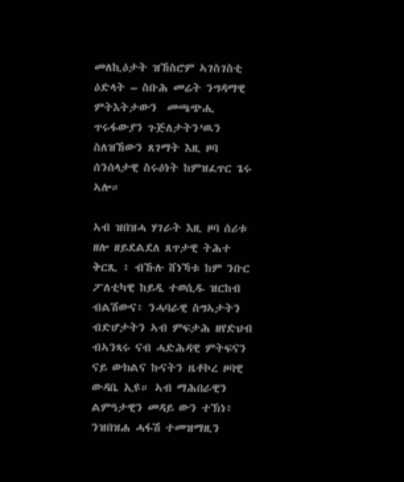መለኪዕታት ዝኸስሮም ኣገስገስቲ ዕድላት – ስቡሕ መሬት ንግዳማዊ ምትእትታውን  መጫጭሒ ጥሩፋውያን ጉጅለታትን’ዉን ስለዝኸውን ጸገማት እዚ ዞባ ሰንሰላታዊ ስሩዕነት ከምዝፈጥር ጌሩ ኣሎ።

ኣብ ዝበዝሓ ሃገራት እዚ ዞባ ሰሪቱ ዘሎ ዘይደልደለ ጸጥታዊ ትሕተ ቅርጺ ፥ ብኹሉ ሸነኻቱ ከም ንቡር ፖለቲካዊ ከይዲ ተወሲዱ ዝርከብ ብልሽውና፥ ንሓባራዊ ስግኣታትን ብድሆታትን ኣብ ምፍታሕ ዘየድህብ ብኣንጻሩ ናብ ሓድሕዳዊ ምትፍናን ናይ ውክልና ኩናትን ዜቶኮረ ዞባዊ ውዳቤ ኢዩ። ኣብ ማሕበራዊን ልምዓታዊን መዳይ ውን ተኽነ፥  ንዝበዝሐ ሓፋሽ ተመዝማዚን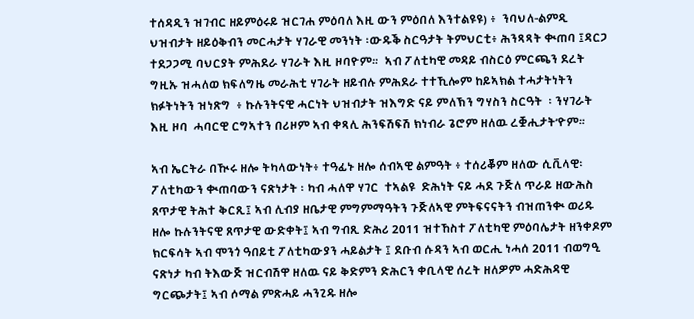ተሰዳዲን ዝገብር ዘይምዕሩይ ዝርገሐ ምዕባለ እዚ ውን ምዕበለ እንተልዩዩ) ፥  ንባህለ-ልምዲ ህዝብታት ዘይዕቅብን መርሓታት ሃገራዊ መንነት ፡ውዱቕ ስርዓታት ትምህርቲ፥ ሕንጻጻት ቊጠባ ፤ዳርጋ ተደጋጋሚ ባህርያት ምሕደራ ሃገራት እዚ ዞባዮም።  ኣብ ፖለቲካዊ መዳይ ብስርዕ ምርጫን ደረት ግዚኡ ዝሓለወ ክፍለግዜ መራሕቲ ሃገራት ዘይብሉ ምሕደራ ተተኺሎም ከይኣክል ተሓታትነትን ክፉትነትን ዝነጽግ  ፥ ኩሉንትናዊ ሓርነት ህዝብታት ዝእግድ ናይ ምለኽን ግሃስን ስርዓት  ፡ ንሃገራት እዚ ዞባ  ሓባርዊ ርግኣተን በሪዞም ኣብ ቀጻሊ ሕንፍሽፍሽ ክነብራ ጌሮም ዘለዉ ረቛሒታት’ዮም።

ኣብ ኤርትራ በዂሩ ዘሎ ትካላውነት፥ ተዓፊኑ ዘሎ ሰብኣዊ ልምዓት ፥ ተሰሪቖም ዘለው ሲቪላዊ፡ ፖለቲካውን ቊጠባውን ናጽነታት ፡ ካብ ሓለዋ ሃገር  ተኣልዩ  ድሕነት ናይ ሓደ ጉጅለ ጥራይ ዘውሕስ ጸጥታዊ ትሕተ ቅርጺ፤ ኣብ ሊብያ ዘቤታዊ ምግምማዓትን ጉጅለኣዊ ምትፍናናትን ብዝጠንቊ ወሪዱ ዘሎ ኩሉንትናዊ ጸጥታዊ ውድቀት፤ ኣብ ግብጺ ድሕሪ 2011 ዝተኸስተ ፖለቲካዊ ምዕባሌታት ዘንቀዶም ክርፍሳት ኣብ ሞንጎ ዓበይቲ ፖለቲካውያን ሓይልታት ፤ ደቡብ ሱዳን ኣብ ወርሒ ነሓሰ 2011 ብወግዒ ናጽነታ ካብ ትእውጅ ዝርብሽዋ ዘለዉ ናይ ቅድምን ድሕርን ቀቢላዊ ሰረት ዘለዎም ሓድሕዳዊ ግርጭታት፤ ኣብ ሶማል ምጽሓይ ሓንጊዱ ዘሎ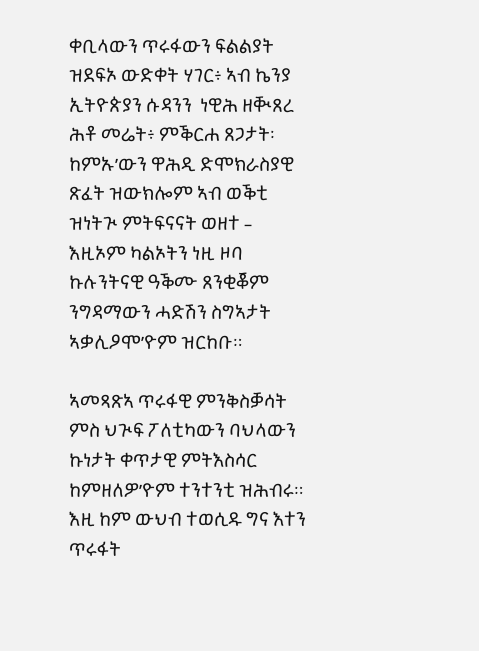ቀቢላውን ጥሩፋውን ፍልልያት ዝደፍኦ ውድቀት ሃገር፥ ኣብ ኬንያ ኢትዮጵያን ሱዳንን  ነዊሕ ዘቚጸረ ሕቶ መሬት፥ ምቕርሐ ጸጋታት፡ ከምኡ’ውን ዋሕዲ ድሞክራስያዊ ጽፈት ዝውክሎም ኣብ ወቕቲ ዝነትጒ ምትፍናናት ወዘተ – እዚኦም ካልኦትን ነዚ ዞባ ኩሉንትናዊ ዓቕሙ ጸንቂቖም ንግዳማውን ሓድሽን ስግኣታት ኣቃሊዖሞ’ዮም ዝርከቡ።

ኣመጻጽኣ ጥሩፋዊ ምንቅስቓሳት ምስ ህጒፍ ፖለቲካውን ባህላውን ኩነታት ቀጥታዊ ምትእስሳር ከምዘለዎ’ዮም ተንተንቲ ዝሕብሩ። እዚ ከም ውህብ ተወሲዱ ግና እተን ጥሩፋት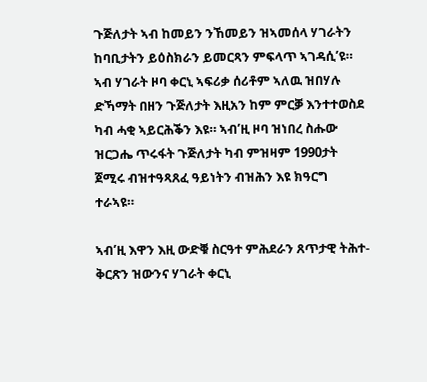ጉጅለታት ኣብ ከመይን ንኸመይን ዝኣመሰላ ሃገራትን ከባቢታትን ይዕስክራን ይመርጻን ምፍላጥ ኣገዳሲ’ዩ። ኣብ ሃገራት ዞባ ቀርኒ ኣፍሪቃ ሰሪቶም ኣለዉ ዝበሃሉ ድኻማት በዘን ጉጅለታት እዚአን ከም ምርቓ እንተተወስደ ካብ ሓቂ ኣይርሕቕን እዩ። ኣብ’ዚ ዞባ ዝነበረ ስሑው ዝርጋሔ ጥሩፋት ጉጅለታት ካብ ምዝዛም 1990ታት ጀሚሩ ብዝተዓጻጸፈ ዓይነትን ብዝሕን እዩ ክዓርግ ተራኣዩ።

ኣብ’ዚ እዋን እዚ ውድቑ ስርዓተ ምሕደራን ጸጥታዊ ትሕተ-ቅርጽን ዝውንና ሃገራት ቀርኒ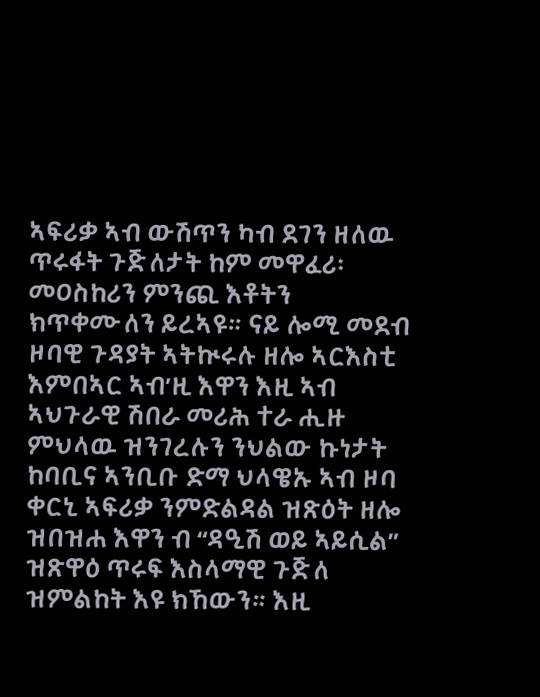ኣፍሪቃ ኣብ ውሽጥን ካብ ደገን ዘለዉ ጥሩፋት ጉጅለታት ከም መዋፈሪ፡ መዐስከሪን ምንጪ እቶትን ክጥቀሙለን ይረኣዩ። ናይ ሎሚ መደብ ዞባዊ ጉዳያት ኣትኲሩሉ ዘሎ ኣርእስቲ እምበኣር ኣብ’ዚ እዋን እዚ ኣብ ኣህጉራዊ ሽበራ መሪሕ ተራ ሒዙ ምህላዉ ዝንገረሉን ንህልው ኩነታት ከባቢና ኣንቢቡ ድማ ህላዌኡ ኣብ ዞባ ቀርኒ ኣፍሪቃ ንምድልዳል ዝጽዕት ዘሎ ዝበዝሐ እዋን ብ “ዳዒሽ ወይ ኣይሲል” ዝጽዋዕ ጥሩፍ እስላማዊ ጉጅለ ዝምልከት እዩ ክኸውን። እዚ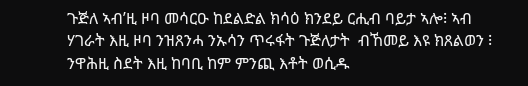ጉጅለ ኣብ’ዚ ዞባ መሳርዑ ከደልድል ክሳዕ ክንደይ ርሒብ ባይታ ኣሎ፧ ኣብ ሃገራት እዚ ዞባ ንዝጸንሓ ንኡሳን ጥሩፋት ጉጅለታት  ብኸመይ እዩ ክጸልወን ፧ ንዋሕዚ ስደት እዚ ከባቢ ከም ምንጪ እቶት ወሲዱ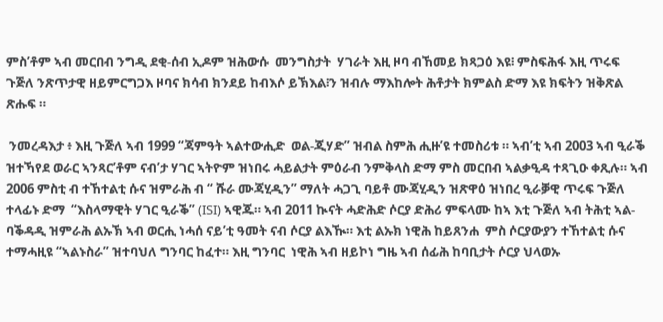ምስ’ቶም ኣብ መርበብ ንግዲ ደቂ-ሰብ ኢዶም ዝሕውሱ  መንግስታት  ሃገራት እዚ ዞባ ብኸመይ ክጻጋዕ እዩ፧ ምስፍሕፋ እዚ ጥሩፍ ጉጅለ ንጽጥታዊ ዘይምርግጋእ ዞባና ክሳብ ክንደይ ከብእሶ ይኽእል፧ን ዝብሉ ማእከሎት ሕቶታት ክምልስ ድማ እዩ ክፍትን ዝቅጽል ጽሑፍ ።

 ንመረዳእታ ፥ እዚ ጉጅለ ኣብ 1999 “ጃምዓት ኣልተውሒድ  ወል-ጂሃድ” ዝብል ስምሕ ሒዙ’ዩ ተመስሪቱ ። ኣብ’ቲ ኣብ 2003 ኣብ ዒራቕ ዝተኻየደ ወራር ኣንጻር’ቶም ናብ’ታ ሃገር ኣትዮም ዝነበሩ ሓይልታት ምዕራብ ንምቅላስ ድማ ምስ መርበብ ኣልቃዒዳ ተጻጊዑ ቀጺሉ። ኣብ 2006 ምስቲ ብ ተኸተልቲ ሱና ዝምራሕ ብ “ ሹራ ሙጃሂዲን” ማለት ሓጋጊ ባይቶ ሙጃሂዲን ዝጽዋዕ ዝነበረ ዒራቓዊ ጥሩፍ ጉጅለ ተላፊኑ ድማ  “እስላማዊት ሃገር ዒራቕ” (ISI) ኣዊጁ። ኣብ 2011 ኲናት ሓድሕድ ሶርያ ድሕሪ ምፍላሙ ከኣ እቲ ጉጅለ ኣብ ትሕቲ ኣል-ባቕዳዲ ዝምራሕ ልኡኽ ኣብ ወርሒ ነሓሰ ናይ’ቲ ዓመት ናብ ሶርያ ልእዂ። እቲ ልኡክ ነዊሕ ከይጸንሐ  ምስ ሶርያውያን ተኸተልቲ ሱና ተማሓዚዩ “ኣልኑስራ” ዝተባህለ ግንባር ከፈተ። እዚ ግንባር  ነዊሕ ኣብ ዘይኮነ ግዜ ኣብ ሰፊሕ ከባቢታት ሶርያ ህላወኡ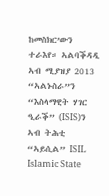ከመስክር’ውን ተራእየ። ኣልባቕዳዲ ኣብ ሚያዝያ 2013  “ኣልኑስራ”ን “እስላማዊት ሃገር ዒራቕ” (ISIS)ን ኣብ ትሕቲ “ኣይሲል” ISIL Islamic State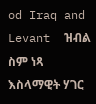od Iraq and Levant  ዝብል ስም ነጻ እስላማዊት ሃገር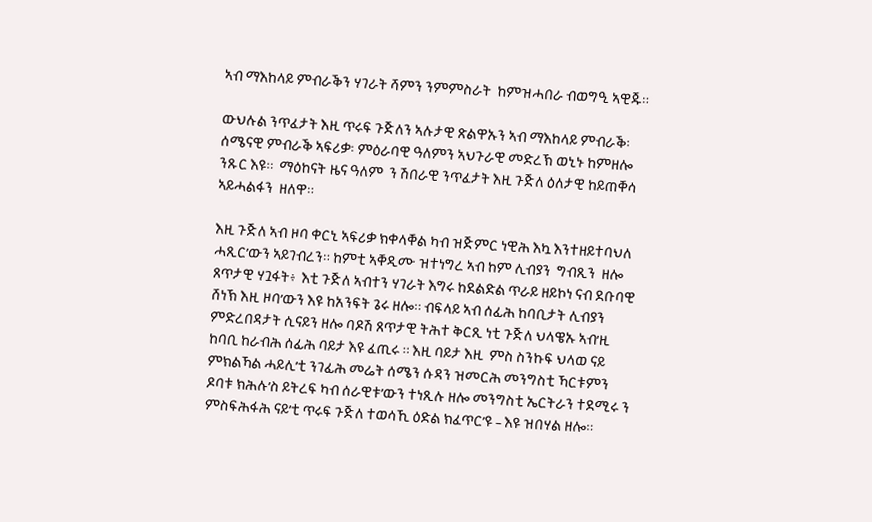ኣብ ማእከላይ ምብራቕን ሃገራት ሻምን ንምምስራት  ከምዝሓበራ ብወግዒ ኣዊጁ።

ውህሉል ንጥፈታት እዚ ጥሩፍ ጉጅለን ኣሉታዊ ጽልዋኡን ኣብ ማእከላይ ምብራቕ፡ ሰሜናዊ ምብራቕ ኣፍሪቃ፡ ምዕራባዊ ዓለምን ኣህጉራዊ መድረኽ ወኒኑ ከምዘሎ ንጹር እዩ።  ማዕከናት ዜና ዓለም  ን ሽበራዊ ንጥፈታት እዚ ጉጅለ ዕለታዊ ከይጠቐሳ ኣይሓልፋን  ዘለዋ።

እዚ ጉጅለ ኣብ ዞባ ቀርኒ ኣፍሪቃ ክቀላቐል ካብ ዝጅምር ነዊሕ እኳ እንተዘይተባህለ ሓጺር’ውን ኣይገብረን። ከምቲ ኣቐዲሙ ዝተነግረ ኣብ ከም ሊብያን  ግብጺን  ዘሎ ጸጥታዊ ሃጓፋት፥  እቲ ጉጅለ ኣብተን ሃገራት እግሩ ከደልድል ጥራይ ዘይኮነ ናብ ደቡባዊ ሸነኽ እዚ ዞባ’ውን እዩ ከአንፍት ጌሩ ዘሎ። ብፍላይ ኣብ ሰፊሕ ከባቢታት ሊብያን ምድረበዳታት ሲናይን ዘሎ ባዶሽ ጸጥታዊ ትሕተ ቅርጺ ነቲ ጉጅለ ህላዌኡ ኣብ’ዚ ከባቢ ከራብሕ ሰፊሕ ባይታ እዩ ፈጢሩ ። እዚ ባይታ እዚ  ምስ ስንኩፍ ህላወ ናይ ምክልኻል ሓይሊ’ቲ ንገፊሕ መሬት ሰሜን ሱዳን ዝመርሕ መንግስቲ ኻርቱምን ዶባቱ ክሕሉ’ስ ይትረፍ ካብ ሰራዊቱ’ውን ተነጺሉ ዘሎ መንግስቲ ኤርትራን ተደሚሩ ን ምስፍሕፋሕ ናይ’ቲ ጥሩፍ ጉጅለ ተወሳኺ ዕድል ክፈጥር’ዩ – እዩ ዝበሃል ዘሎ።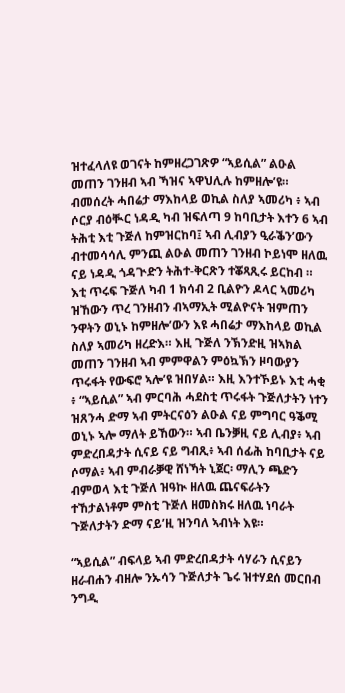ዝተፈላለዩ ወገናት ከምዘረጋገጽዎ “ኣይሲል” ልዑል መጠን ገንዘብ ኣብ ኻዝና ኣዋህሊሉ ከምዘሎ’ዩ። ብመሰረት ሓበሬታ ማእከላይ ወኪል ስለያ ኣመሪካ ፥ ኣብ ሶርያ ብዕቚር ነዳዲ ካብ ዝፍለጣ 9 ከባቢታት እተን 6 ኣብ ትሕቲ እቲ ጉጅለ ከምዝርከባ፤ ኣብ ሊብያን ዒራቕን’ውን ብተመሳሳሊ ምንጪ ልዑል መጠን ገንዘብ ኮይነሞ ዘለዉ ናይ ነዳዲ ጎዳጒድን ትሕተ-ቅርጽን ተቖጻጺሩ ይርከብ ። እቲ ጥሩፍ ጉጅለ ካብ 1 ክሳብ 2 ቢልዮን ዶላር ኣመሪካ ዝኸውን ጥረ ገንዘብን ብኣማኢት ሚልዮናት ዝምጠን ንዋትን ወኒኑ ከምዘሎ’ውን እዩ ሓበሬታ ማእከላይ ወኪል ስለያ ኣመሪካ ዘረድእ። እዚ ጉጅለ ንኽንድዚ ዝኣክል መጠን ገንዘብ ኣብ ምምዋልን ምዕኳኽን ዞባውያን ጥሩፋት የውፍሮ ኣሎ’ዩ ዝበሃል። እዚ እንተኾይኑ እቲ ሓቂ ፥ “ኣይሲል” ኣብ ምርባሕ ሓደስቲ ጥሩፋት ጉጅለታትን ነተን ዝጸንሓ ድማ ኣብ ምትርናዕን ልዑል ናይ ምግባር ዓቕሚ ወኒኑ ኣሎ ማለት ይኸውን። ኣብ ቤንቓዚ ናይ ሊብያ፥ ኣብ ምድረበዳታት ሲናይ ናይ ግብጺ፥ ኣብ ሰፊሕ ከባቢታት ናይ ሶማል፥ ኣብ ምብራቓዊ ሸነኻት ኒጀር፡ ማሊን ጫድን ብምወላ እቲ ጉጅለ ዝዓኲ ዘለዉ ጨናፍራትን ተኸታልነቶም ምስቲ ጉጅለ ዘመስክሩ ዘለዉ ነባራት  ጉጅለታትን ድማ ናይ’ዚ ዝንባለ ኣብነት እዩ።

“ኣይሲል” ብፍላይ ኣብ ምድረበዳታት ሳሃራን ሲናይን ዘራብሐን ብዘሎ ንኡሳን ጉጅለታት ጌሩ ዝተሃደሰ መርበብ ንግዲ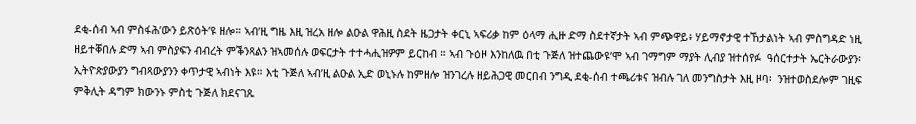ደቂ-ሰብ ኣብ ምስፋሕ’ውን ይጽዕት’ዩ ዘሎ። ኣብ’ዚ ግዜ እዚ ዝረአ ዘሎ ልዑል ዋሕዚ ስደት ዜጋታት ቀርኒ ኣፍሪቃ ከም ዕላማ ሒዙ ድማ ስደተኛታት ኣብ ምጭዋይ፥ ሃይማኖታዊ ተኸታልነት ኣብ ምስግዳድ ነዚ ዘይተቐበሉ ድማ ኣብ ምስያፍን ብብረት ምቕንጻልን ዝኣመሰሉ ወፍርታት ተተሓሒዝዎም ይርከብ ። ኣብ ጉዕዞ እንከለዉ በቲ ጉጅለ ዝተጨውዩ’ሞ ኣብ ገማግም ማያት ሊብያ ዝተሰየፉ  ዓሰርተታት ኤርትራውያን፡ ኢትዮጵያውያን ግብጻውያንን ቀጥታዊ ኣብነት እዩ። እቲ ጉጅለ ኣብ’ዚ ልዑል ኢድ ወኒኑሉ ከምዘሎ ዝንገረሉ ዘይሕጋዊ መርበብ ንግዲ ደቂ-ሰብ ተጫሪቱና ዝብሉ ገለ መንግስታት እዚ ዞባ፡  ንዝተወስደሎም ገዚፍ ምቅሊት ዳግም ክውንኑ ምስቲ ጉጅለ ክደናገጹ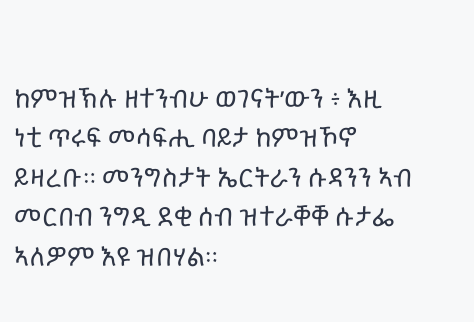ከምዝኽሉ ዘተንብሁ ወገናት’ውን ፥ እዚ ነቲ ጥሩፍ መሳፍሒ ባይታ ከምዝኾኖ ይዛረቡ። መንግስታት ኤርትራን ሱዳንን ኣብ መርበብ ንግዲ ደቂ ሰብ ዝተራቐቐ ሱታፌ ኣለዎም እዩ ዝበሃል።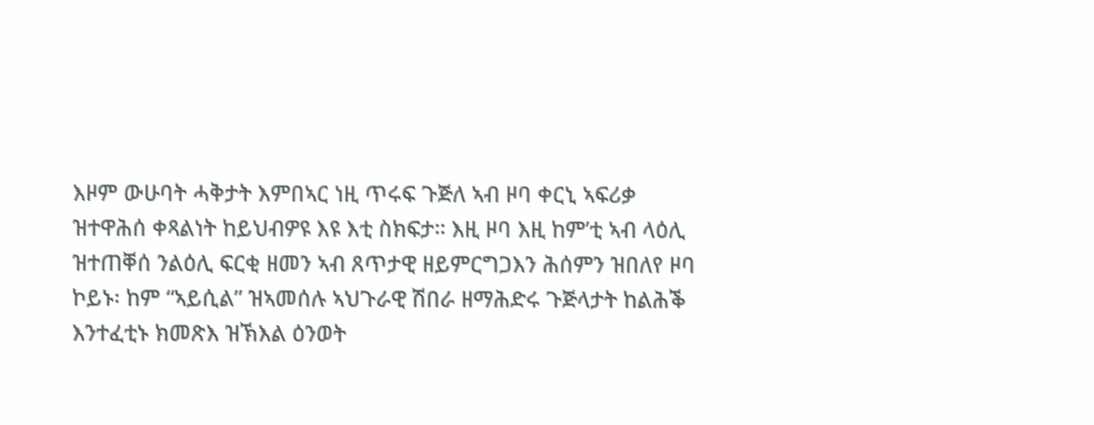እዞም ውሁባት ሓቅታት እምበኣር ነዚ ጥሩፍ ጉጅለ ኣብ ዞባ ቀርኒ ኣፍሪቃ ዝተዋሕሰ ቀጻልነት ከይህብዎዩ እዩ እቲ ስክፍታ። እዚ ዞባ እዚ ከም’ቲ ኣብ ላዕሊ ዝተጠቐሰ ንልዕሊ ፍርቂ ዘመን ኣብ ጸጥታዊ ዘይምርግጋእን ሕሰምን ዝበለየ ዞባ ኮይኑ፡ ከም “ኣይሲል” ዝኣመሰሉ ኣህጉራዊ ሽበራ ዘማሕድሩ ጉጅላታት ከልሕቕ እንተፈቲኑ ክመጽእ ዝኽእል ዕንወት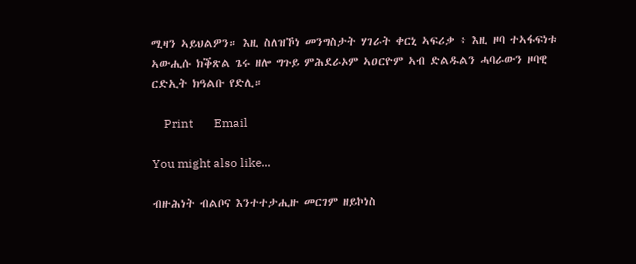ሚዛን ኣይህልዎን። እዚ ስለዝኾነ መንግስታት ሃገራት ቀርኒ ኣፍሪቃ ፥ እዚ ዞባ ተኣፋፍነቱ ኣውሒሱ ክቕጽል ጌሩ ዘሎ ግጉይ ምሕደራኦም ኣዐርዮም ኣብ ድልዱልን ሓባራውን ዞባዊ ርድኢት ክዓልቡ የድሊ።

    Print       Email

You might also like...

ብዙሕነት ብልቦና እንተተታሒዙ መርገም ዘይኮነስ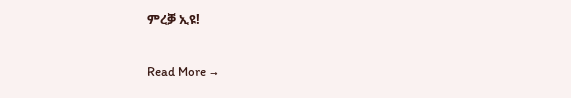ምረቓ ኢዩ!

Read More →